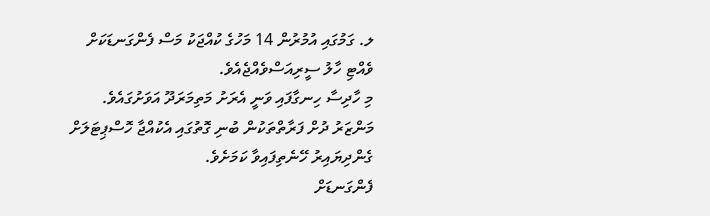ލ. ގަމުގައި އުމުރުން 14 މަހުގެ ކުއްޖަކު މަސް ފެންގަނޑަކަށް ވެއްޓި ހާލު ސީރިއަސްވެއްޖެއެވެ.
މި ހާދިސާ ހިނގާފައި ވަނީ އެރަށު މަތިމަރަދޫ އަވަށުގައެވެ. މަންޒަރު ދުށް ފަރާތްތަކުން ބުނި ގޮތުގައި އެކުއްޖާ ހޮސްޕިޓަލަށް ގެންދިޔައިރު ހޭނެތިފައިވާ ކަމަށެވެ.
ފެންގަނޑަށް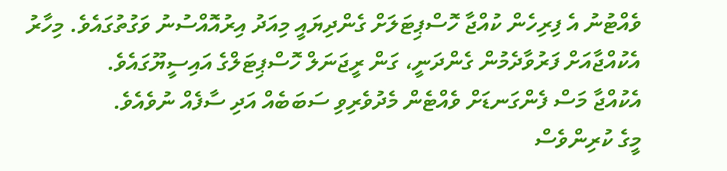ވެއްޓުނު އެ ފިރިހެން ކުއްޖާ ހޮސްޕިޓަލަށް ގެންދިޔައީ މިއަދު އިރުއޮއްސުނު ވަގުތުގައެވެ. މިހާރު އެކުއްޖާއަށް ފަރުވާދެމުން ގެންދަނީ، ގަން ރީޖަނަލް ހޮސްޕިޓަލްގެ އައިސީޔޫގައެވެ.
އެކުއްޖާ މަސް ފެންގަނޑަށް ވެއްޓެން މެދުވެރިވި ސަބަބެއް އަދި ސާފެއް ނުވެއެވެ.
މީގެ ކުރިންވެސް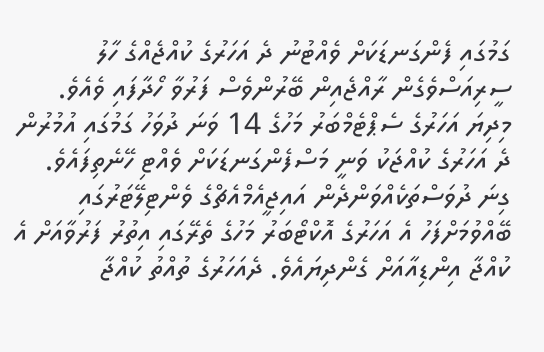ގަމުގައި ފެންގަނޑަކަށް ވެއްޓުނު ދެ އަހަރުގެ ކުއްޖެއްގެ ހާލު ސީރިއަސްވެގެން ރާއްޖެއިން ބޭރުންވެސް ފަރުވާ ހޯދާފައި ވެއެވެ.
މިދިޔަ އަހަރުގެ ސެޕްޓެމްބަރު މަހުގެ 14 ވަނަ ދުވަހު ގަމުގައި އުމުރުން ދެ އަހަރުގެ ކުއްޖަކު ވަނީ މަސްފެންގަނޑަކަށް ވެއްޓި ހޭނެތިފައެވެ. ގިނަ ދުވަސްތަކެއްވަންދެން އައިޖީއެމްއެޗްގެ ވެންޓިލޭޓަރުގައި ބޭއްވުމަށްފަހު އެ އަހަރުގެ އޮކްޓޯބަރު މަހުގެ ތެރޭގައި އިތުރު ފަރުވާއަށް އެ ކުއްޖާ އިންޑިއާއަށް ގެންދިޔައެވެ. ދެއަހަރުގެ ތުއްތު ކުއްޖާ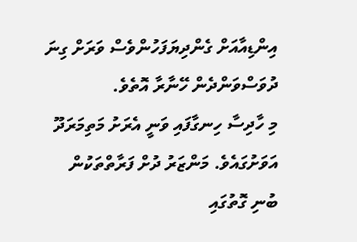އިންޑިއާއަށް ގެންދިޔަފަހުންވެސް ވަރަށް ގިނަ ދުވަސްވަންދެން ހޭނާރާ އޮތެވެ.
މި ހާދިސާ ހިނގާފައި ވަނީ އެރަށު މަތިމަރަދޫ އަވަށުގައެވެ. މަންޒަރު ދުށް ފަރާތްތަކުން ބުނި ގޮތުގައި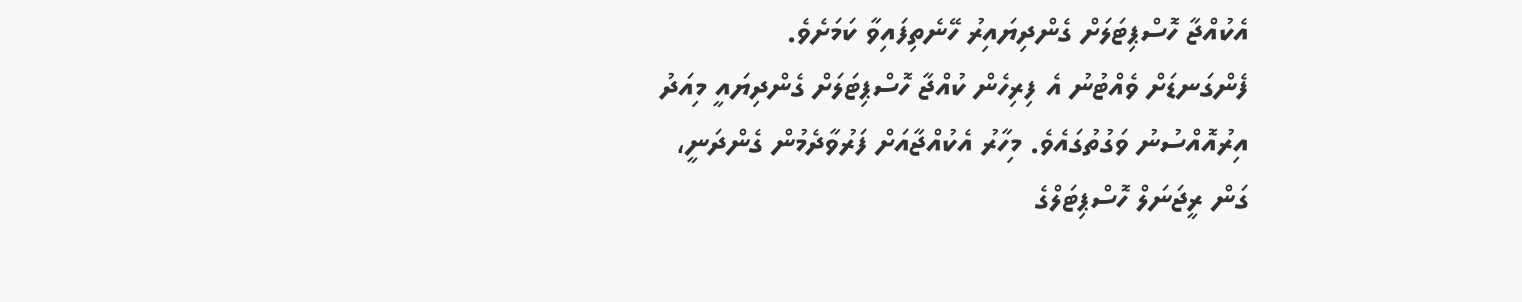އެކުއްޖާ ހޮސްޕިޓަލަށް ގެންދިޔައިރު ހޭނެތިފައިވާ ކަމަށެވެ.
ފެންގަނޑަށް ވެއްޓުނު އެ ފިރިހެން ކުއްޖާ ހޮސްޕިޓަލަށް ގެންދިޔައީ މިއަދު އިރުއޮއްސުނު ވަގުތުގައެވެ. މިހާރު އެކުއްޖާއަށް ފަރުވާދެމުން ގެންދަނީ، ގަން ރީޖަނަލް ހޮސްޕިޓަލްގެ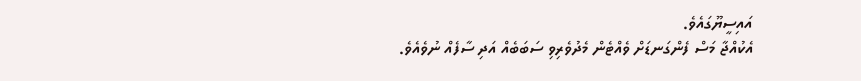އައިސީޔޫގައެވެ.
އެކުއްޖާ މަސް ފެންގަނޑަށް ވެއްޓެން މެދުވެރިވި ސަބަބެއް އަދި ސާފެއް ނުވެއެވެ.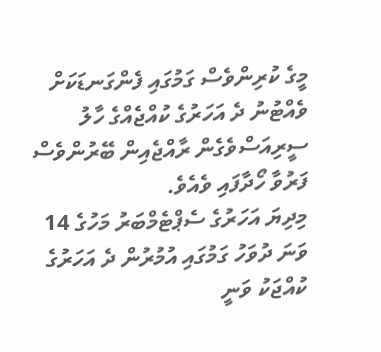މީގެ ކުރިންވެސް ގަމުގައި ފެންގަނޑަކަށް ވެއްޓުނު ދެ އަހަރުގެ ކުއްޖެއްގެ ހާލު ސީރިއަސްވެގެން ރާއްޖެއިން ބޭރުންވެސް ފަރުވާ ހޯދާފައި ވެއެވެ.
މިދިޔަ އަހަރުގެ ސެޕްޓެމްބަރު މަހުގެ 14 ވަނަ ދުވަހު ގަމުގައި އުމުރުން ދެ އަހަރުގެ ކުއްޖަކު ވަނީ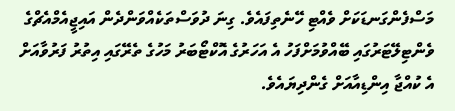މަސްފެންގަނޑަކަށް ވެއްޓި ހޭނެތިފައެވެ. ގިނަ ދުވަސްތަކެއްވަންދެން އައިޖީއެމްއެޗްގެ ވެންޓިލޭޓަރުގައި ބޭއްވުމަށްފަހު އެ އަހަރުގެ އޮކްޓޯބަރު މަހުގެ ތެރޭގައި އިތުރު ފަރުވާއަށް އެ ކުއްޖާ އިންޑިއާއަށް ގެންދިޔައެވެ.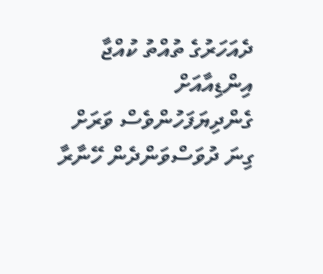ދެއަހަރުގެ ތުއްތު ކުއްޖާ އިންޑިއާއަށް ގެންދިޔަފަހުންވެސް ވަރަށް ގިނަ ދުވަސްވަންދެން ހޭނާރާ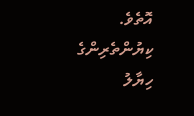އޮތެވެ.
ކިޔުންތެރިންގެ ހިޔާލު